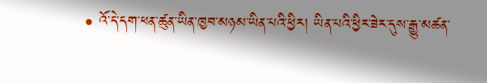• འོ་དེ་དག་ཕན་ཚུན་ཡིན་ཁྱབ་མཉམ་ཡིན་པའི་ཕྱིར། ཡིན་པའི་ཕྱིར་ཟེར་དུས་རྒྱུ་མཚན་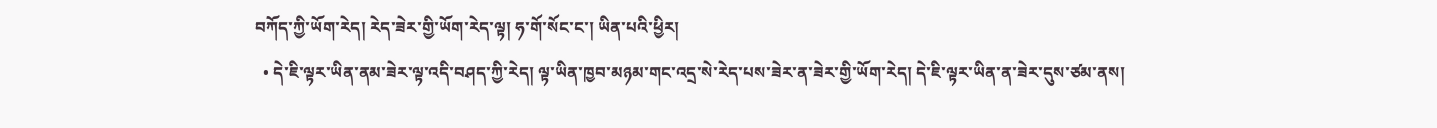བཀོད་ཀྱི་ཡོག་རེད། རེད་ཟེར་གྱི་ཡོག་རེད་ལྟ། ཧ་གོ་སོང་ང་། ཡིན་པའི་ཕྱིར།
  • དེ་ཇི་ལྟར་ཡིན་ནམ་ཟེར་ལྟ་འདི་བཤད་ཀྱི་རེད། ལྟ་ཡིན་ཁྱབ་མཉམ་གང་འདྲ་སེ་རེད་པས་ཟེར་ན་ཟེར་གྱི་ཡོག་རེད། དེ་ཇི་ལྟར་ཡིན་ན་ཟེར་དུས་ཙམ་ནས།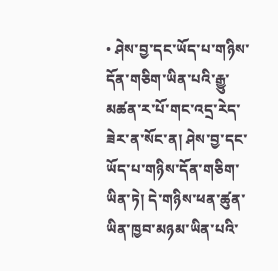• ཤེས་བྱ་དང་ཡོད་པ་གཉིས་དོན་གཅིག་ཡིན་པའི་རྒྱུ་མཚན་ར་པོ་གང་འདྲ་རེད་ཟེར་ན་སོང་ན། ཤེས་བྱ་དང་ཡོད་པ་གཉིས་དོན་གཅིག་ཡིན་ཏེ། དེ་གཉིས་ཕན་ཚུན་ཡིན་ཁྱབ་མཉམ་ཡིན་པའི་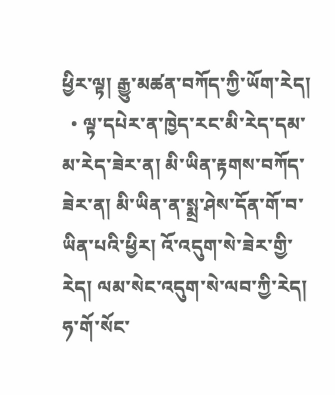ཕྱིར་ལྟ། རྒྱུ་མཚན་བཀོད་ཀྱི་ཡོག་རེད།
  • ལྟ་དཔེར་ན་ཁྱེད་རང་མི་རེད་དམ་མ་རེད་ཟེར་ན། མི་ཡིན་རྟགས་བཀོད་ཟེར་ན། མི་ཡིན་ན་སྨྲ་ཤེས་དོན་གོ་བ་ཡིན་པའི་ཕྱིར། འོ་འདུག་སེ་ཟེར་གྱི་རེད། ལམ་སེང་འདུག་སེ་ལབ་ཀྱི་རེད། ཧ་གོ་སོང་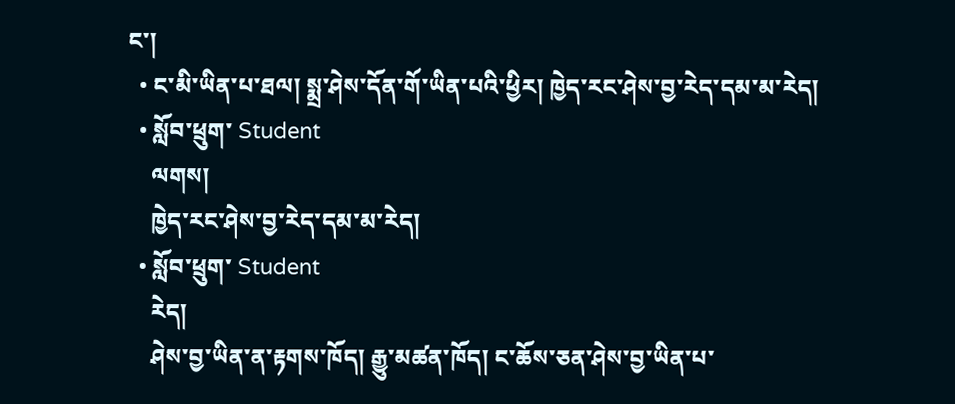ང་།
  • ང་མི་ཡིན་པ་ཐལ། སྨྲ་ཤེས་དོན་གོ་ཡིན་པའི་ཕྱིར། ཁྱེད་རང་ཤེས་བྱ་རེད་དམ་མ་རེད།
  • སློབ་ཕྲུག་ Student
    ལགས།
    ཁྱེད་རང་ཤེས་བྱ་རེད་དམ་མ་རེད།
  • སློབ་ཕྲུག་ Student
    རེད།
    ཤེས་བྱ་ཡིན་ན་རྟགས་ཁོད། རྒྱུ་མཚན་ཁོད། ང་ཆོས་ཅན་ཤེས་བྱ་ཡིན་པ་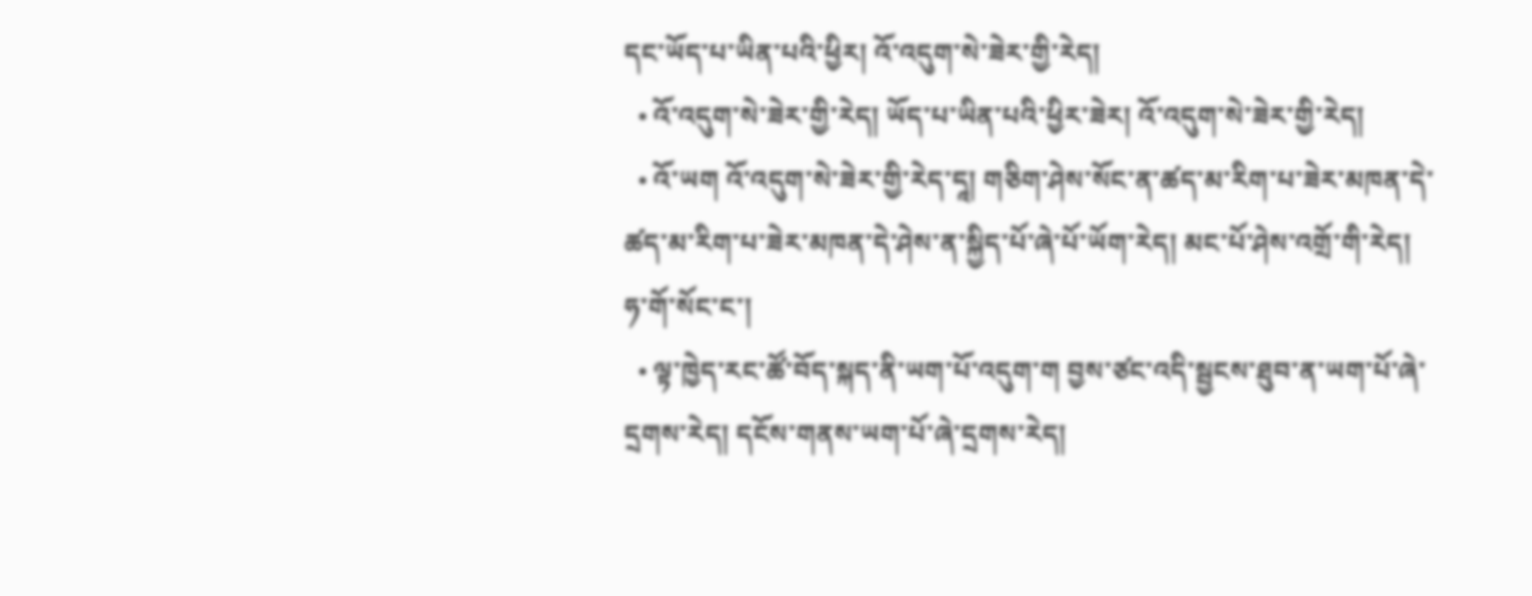དང་ཡོད་པ་ཡིན་པའི་ཕྱིར། འོ་འདུག་སེ་ཟེར་གྱི་རེད།
  • འོ་འདུག་སེ་ཟེར་གྱི་རེད། ཡོད་པ་ཡིན་པའི་ཕྱིར་ཟེར། འོ་འདུག་སེ་ཟེར་གྱི་རེད།
  • འོ་ཡག འོ་འདུག་སེ་ཟེར་གྱི་རེད་དཱ། གཅིག་ཤེས་སོང་ན་ཚད་མ་རིག་པ་ཟེར་མཁན་དེ་ཚད་མ་རིག་པ་ཟེར་མཁན་དེ་ཤེས་ན་སྐྱིད་པོ་ཞེ་པོ་ཡོག་རེད། མང་པོ་ཤེས་འགྲོ་གི་རེད། ཧ་གོ་སོང་ང་།
  • ལྟ་ཁྱེད་རང་ཚོ་བོད་སྐད་ནི་ཡག་པོ་འདུག་ག བྱས་ཙང་འདི་སྦྱངས་ཐུབ་ན་ཡག་པོ་ཞེ་དྲགས་རེད། དངོས་གནས་ཡག་པོ་ཞེ་དྲགས་རེད།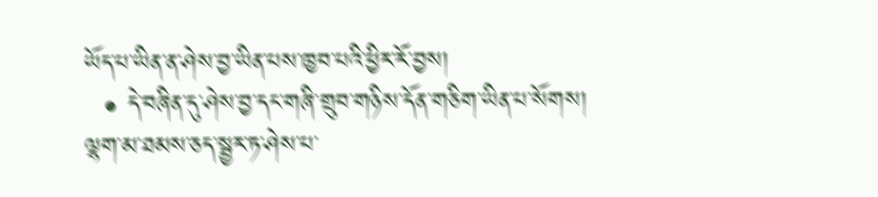ཡོད་པ་ཡིན་ན་ཤེས་བྱ་ཡིན་པས་ཁྱབ་པའི་ཕྱིར་རོ་བྱས།
  • དེ་བཞིན་དུ་ཤེས་བྱ་དང་གཞི་གྲུབ་གཉིས་དོན་གཅིག་ཡིན་པ་སོགས། ལྷག་མ་ཐམས་ཅད་སྦྱར་ཏ་ཤེས་པ་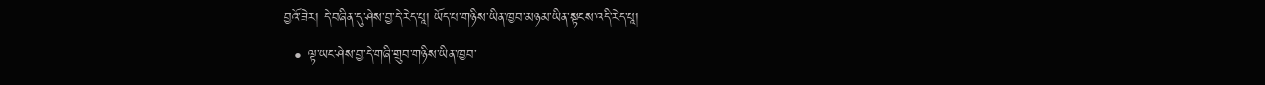བྱའོ་ཟེར། དེ་བཞིན་དུ་ཤེས་བྱ་དེ་རེད་པཱ། ཡོད་པ་གཉིས་ཡིན་ཁྱབ་མཉམ་ཡིན་སྟངས་འདི་རེད་པཱ།
  • ལྟ་ཡང་ཤེས་བྱ་དེ་གཞི་གྲུབ་གཉིས་ཡིན་ཁྱབ་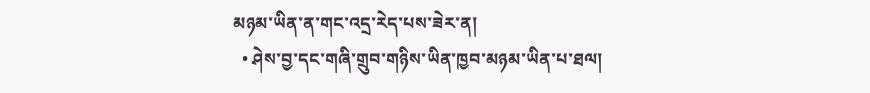མཉམ་ཡིན་ན་གང་འདྲ་རེད་པས་ཟེར་ན།
  • ཤེས་བྱ་དང་གཞི་གྲུབ་གཉིས་ཡིན་ཁྱབ་མཉམ་ཡིན་པ་ཐལ།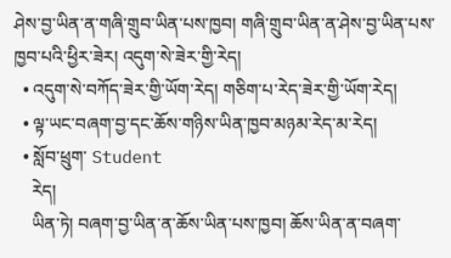ཤེས་བྱ་ཡིན་ན་གཞི་གྲུབ་ཡིན་པས་ཁྱབ། གཞི་གྲུབ་ཡིན་ན་ཤེས་བྱ་ཡིན་པས་ཁྱབ་པའི་ཕྱིར་ཟེར། འདུག་སེ་ཟེར་གྱི་རེད།
  • འདུག་སེ་བཀོད་ཟེར་གྱི་ཡོག་རེད། གཅིག་པ་རེད་ཟེར་གྱི་ཡོག་རེད།
  • ལྟ་ཡང་བཞག་བྱ་དང་ཆོས་གཉིས་ཡིན་ཁྱབ་མཉམ་རེད་མ་རེད།
  • སློབ་ཕྲུག་ Student
    རེད།
    ཡིན་ཏེ། བཞག་བྱ་ཡིན་ན་ཆོས་ཡིན་པས་ཁྱབ། ཆོས་ཡིན་ན་བཞག་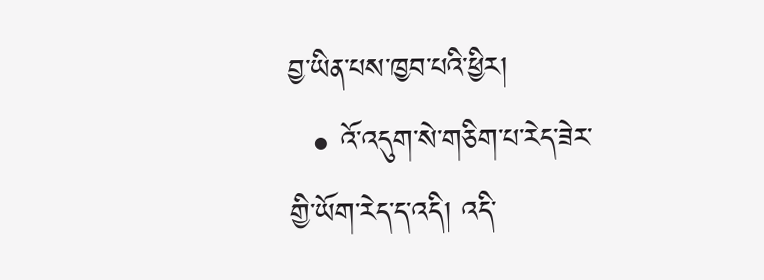བྱ་ཡིན་པས་ཁྱབ་པའི་ཕྱིར།
  • འོ་འདུག་སེ་གཅིག་པ་རེད་ཟེར་གྱི་ཡོག་རེད་ད་འདི། འདི་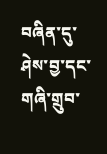བཞིན་དུ་ཤེས་བྱ་དང་གཞི་གྲུབ་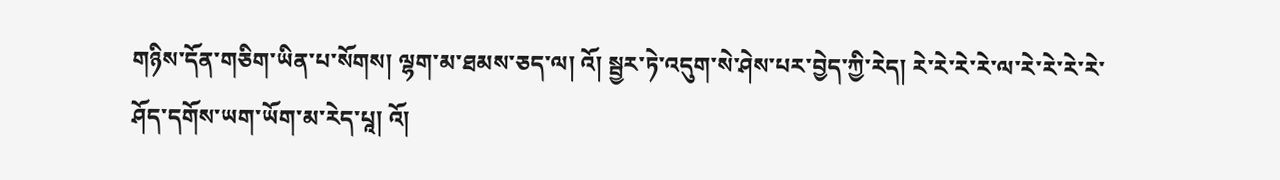གཉིས་དོན་གཅིག་ཡིན་པ་སོགས། ལྷག་མ་ཐམས་ཅད་ལ། འོ། སྦྱར་ཏེ་འདུག་སེ་ཤེས་པར་བྱེད་ཀྱི་རེད། རེ་རེ་རེ་རེ་ལ་རེ་རེ་རེ་རེ་ཤོད་དགོས་ཡག་ཡོག་མ་རེད་པཱ། འོ།